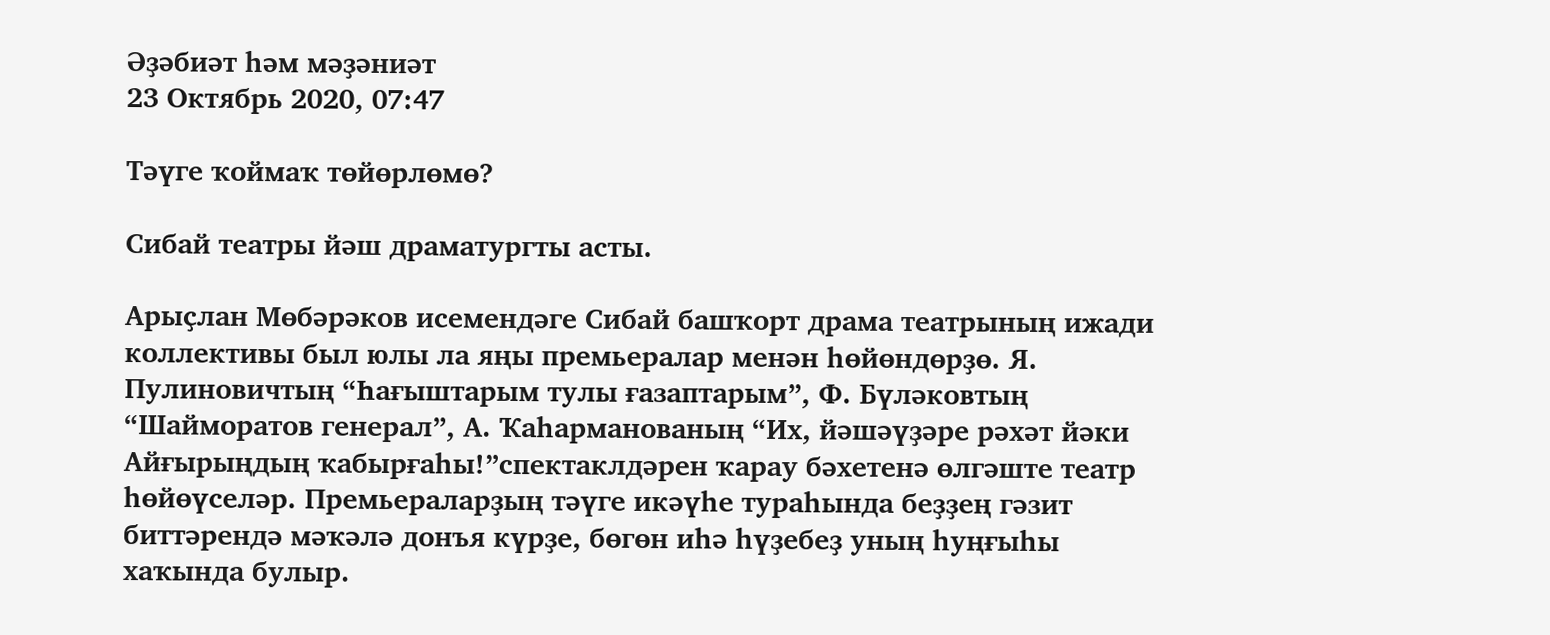Әҙәбиәт һәм мәҙәниәт
23 Октябрь 2020, 07:47

Тәүге ҡоймаҡ төйөрлөмө?

Сибай театры йәш драматургты асты.

Арыҫлан Мөбәрәков исемендәге Сибай башҡорт драма театрының ижади коллективы был юлы ла яңы премьералар менән һөйөндөрҙө. Я. Пулиновичтың “Һағыштарым тулы ғазаптарым”, Ф. Бүләковтың “Шайморатов генерал”, А. Ҡаһарманованың “Их, йәшәүҙәре рәхәт йәки Айғырыңдың ҡабырғаһы!”спектаклдәрен ҡарау бәхетенә өлгәште театр һөйөүселәр. Премьераларҙың тәүге икәүһе тураһында беҙҙең гәзит биттәрендә мәҡәлә донъя күрҙе, бөгөн иһә һүҙебеҙ уның һуңғыһы хаҡында булыр.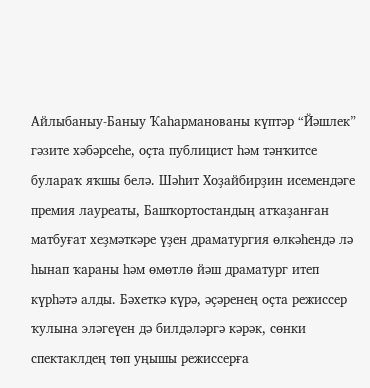Айлыбаныу-Баныу Ҡаһарманованы күптәр “Йәшлек” гәзите хәбәрсеһе, оҫта публицист һәм тәнҡитсе булараҡ яҡшы белә. Шәһит Хоҙайбирҙин исемендәге премия лауреаты, Башҡортостандың атҡаҙанған матбуғат хеҙмәткәре үҙен драматургия өлкәһендә лә һынап ҡараны һәм өмөтлө йәш драматург итеп күрһәтә алды. Бәхеткә күрә, әҫәренең оҫта режиссер ҡулына эләгеүен дә билдәләргә кәрәк, сөнки спектаклдең төп уңышы режиссерға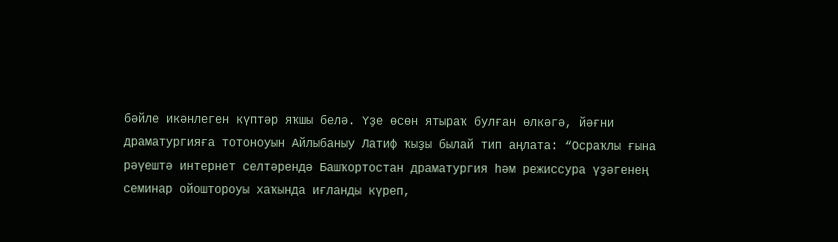бәйле икәнлеген күптәр яҡшы белә. Үҙе өсөн ятыраҡ булған өлкәгә, йәғни драматургияға тотоноуын Айлыбаныу Латиф ҡыҙы былай тип аңлата: “Осраҡлы ғына рәүештә интернет селтәрендә Башҡортостан драматургия һәм режиссура үҙәгенең семинар ойоштороуы хаҡында иғланды күреп,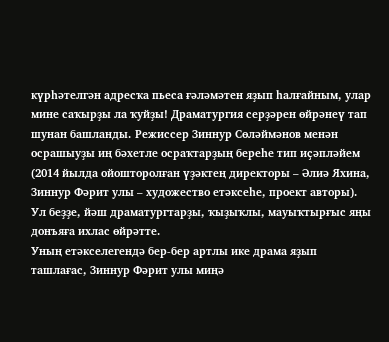күрһәтелгән адресҡа пьеса ғәләмәтен яҙып һалғайным, улар мине саҡырҙы ла ҡуйҙы! Драматургия серҙәрен өйрәнеү тап шунан башланды. Режиссер Зиннур Сөләймәнов менән осрашыуҙы иң бәхетле осраҡтарҙың береһе тип иҫәпләйем (2014 йылда ойошторолған үҙәктең директоры – Әлиә Яхина, Зиннур Фәрит улы – художество етәксеһе, проект авторы). Ул беҙҙе, йәш драматургтарҙы, ҡыҙыҡлы, мауыҡтырғыс яңы донъяға ихлас өйрәтте.
Уның етәкселегендә бер-бер артлы ике драма яҙып ташлағас, Зиннур Фәрит улы миңә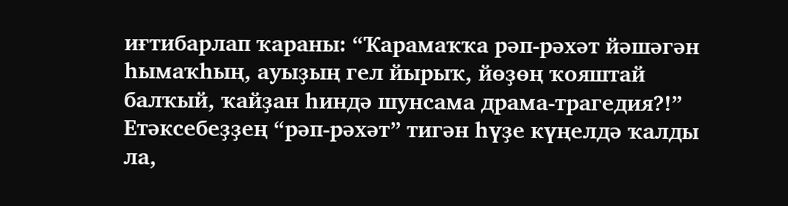иғтибарлап ҡараны: “Ҡарамаҡҡа рәп-рәхәт йәшәгән һымаҡһың, ауыҙың гел йырыҡ, йөҙөң ҡояштай балҡый, ҡайҙан һиндә шунсама драма-трагедия?!”
Етәксебеҙҙең “рәп-рәхәт” тигән һүҙе күңелдә ҡалды ла,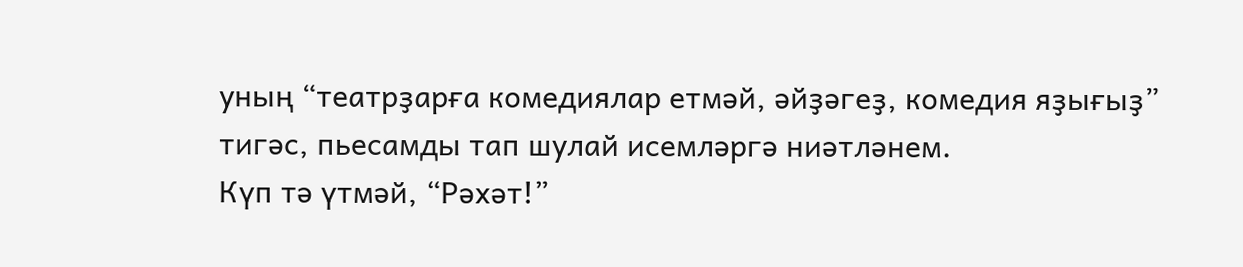уның “театрҙарға комедиялар етмәй, әйҙәгеҙ, комедия яҙығыҙ” тигәс, пьесамды тап шулай исемләргә ниәтләнем.
Күп тә үтмәй, “Рәхәт!”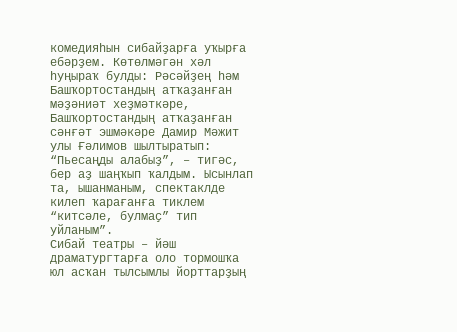комедияһын сибайҙарға уҡырға ебәрҙем. Көтөлмәгән хәл һуңыраҡ булды: Рәсәйҙең һәм Башҡортостандың атҡаҙанған мәҙәниәт хеҙмәткәре, Башҡортостандың атҡаҙанған сәнғәт эшмәкәре Дамир Мәжит улы Ғәлимов шылтыратып: “Пьесаңды алабыҙ”, – тигәс, бер аҙ шаңҡып ҡалдым. Ысынлап та, ышанманым, спектаклде килеп ҡарағанға тиклем “китсәле, булмаҫ” тип уйланым”.
Сибай театры – йәш драматургтарға оло тормошҡа юл асҡан тылсымлы йорттарҙың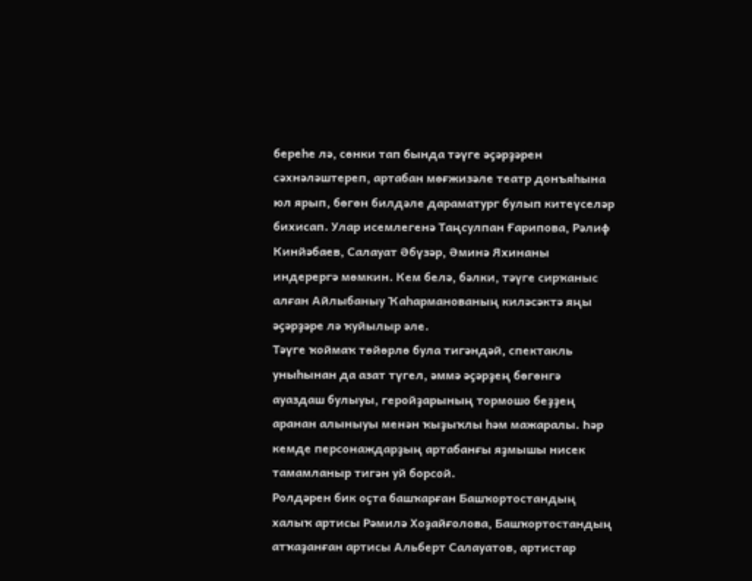береһе лә, сөнки тап бында тәүге әҫәрҙәрен сәхнәләштереп, артабан мөғжизәле театр донъяһына юл ярып, бөгөн билдәле дараматург булып китеүселәр бихисап. Улар исемлегенә Таңсулпан Ғарипова, Рәлиф Кинйәбаев, Салауат Әбүзәр, Әминә Яхинаны индерергә мөмкин. Кем белә, бәлки, тәүге сирҡаныс алған Айлыбаныу Ҡаһарманованың киләсәктә яңы әҫәрҙәре лә ҡуйылыр әле.
Тәүге ҡоймаҡ төйөрлө була тигәндәй, спектакль уныһынан да азат түгел, әммә әҫәрҙең бөгөнгә ауаздаш булыуы, геройҙарының тормошо беҙҙең аранан алыныуы менән ҡыҙыҡлы һәм мажаралы. Һәр кемде персонаждарҙың артабанғы яҙмышы нисек тамамланыр тигән уй борсой.
Ролдәрен бик оҫта башҡарған Башҡортостандың халыҡ артисы Рәмилә Хоҙайғолова, Башҡортостандың атҡаҙанған артисы Альберт Салауатов, артистар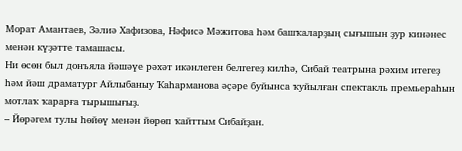Морат Амантаев, Зәлиә Хафизова, Нәфисә Мәжитова һәм башҡаларҙың сығышын ҙур кинәнес менән күҙәтте тамашасы.
Ни өсөн был донъяла йәшәүе рәхәт икәнлеген белгегеҙ килһә, Сибай театрына рәхим итегеҙ һәм йәш драматург Айлыбаныу Ҡаһарманова әҫәре буйынса ҡуйылған спектакль премьераһын мотлаҡ ҡарарға тырышығыҙ.
– Йөрәгем тулы һөйөү менән йөрөп ҡайттым Сибайҙан.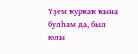Үҙем ҡурҡаҡ ҡына булһам да, был юлы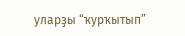уларҙы “ҡурҡытып”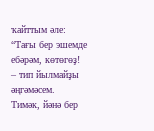ҡайттым әле: “Тағы бер эшемде ебәрәм, көтөгөҙ! – тип йылмайҙы әңгәмәсем.
Тимәк, йәнә бер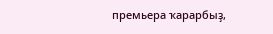премьера ҡарарбыҙ,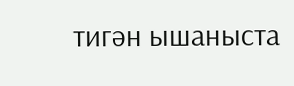тигән ышаныста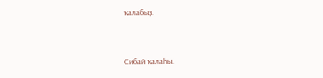ҡалабыҙ.


Сибай ҡалаһы.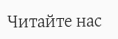Читайте нас